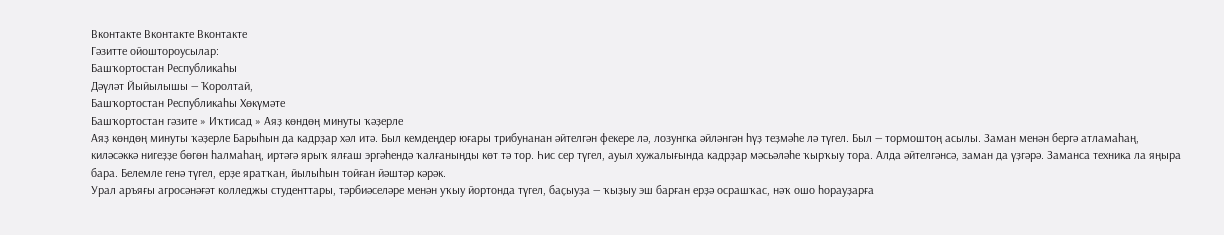Вконтакте Вконтакте Вконтакте
Гәзитте ойоштороусылар:
Башҡортостан Республикаһы
Дәүләт Йыйылышы — Ҡоролтай,
Башҡортостан Республикаһы Хөкүмәте
Башҡортостан гәзите » Иҡтисад » Аяҙ көндөң минуты ҡәҙерле
Аяҙ көндөң минуты ҡәҙерле Барыһын да кадрҙар хәл итә. Был кемдеңдер юғары трибунанан әйтелгән фекере лә, лозунгка әйләнгән һүҙ теҙмәһе лә түгел. Был — тормоштоң асылы. Заман менән бергә атламаһаң, киләсәккә нигеҙҙе бөгөн һалмаһаң, иртәгә ярыҡ ялғаш эргәһендә ҡалғаныңды көт тә тор. Һис сер түгел, ауыл хужалығында кадрҙар мәсьәләһе ҡырҡыу тора. Алда әйтелгәнсә, заман да үҙгәрә. Заманса техника ла яңыра бара. Белемле генә түгел, ерҙе яратҡан, йылыһын тойған йәштәр кәрәк.
Урал аръяғы агросәнәғәт колледжы студенттары, тәрбиәселәре менән уҡыу йортонда түгел, баҫыуҙа — ҡыҙыу эш барған ерҙә осрашҡас, нәҡ ошо һорауҙарға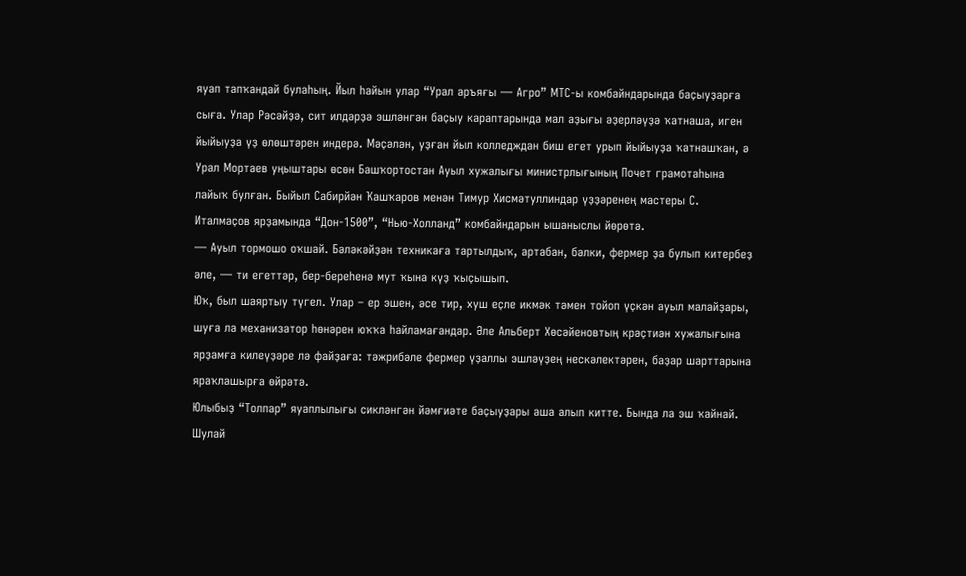яуап тапҡандай булаһың. Йыл һайын улар “Урал аръяғы — Агро” МТС-ы комбайндарында баҫыуҙарға сыға. Улар Рәсәйҙә, сит илдәрҙә эшләнгән баҫыу караптарында мал аҙығы әҙерләүҙә ҡатнаша, иген йыйыуҙа үҙ өлөштәрен индерә. Мәҫәлән, уҙған йыл колледждан биш егет урып йыйыуҙа ҡатнашҡан, ә Урал Мортаев уңыштары өсөн Башҡортостан Ауыл хужалығы министрлығының Почет грамотаһына лайыҡ булған. Быйыл Сабирйән Ҡашҡаров менән Тимур Хисмәтуллиндар үҙҙәренең мастеры С. Италмаҫов ярҙамында “Дон-1500”, “Нью-Холланд” комбайндарын ышаныслы йөрөтә.
— Ауыл тормошо оҡшай. Бәләкәйҙән техникаға тартылдыҡ, артабан, бәлки, фермер ҙа булып китербеҙ әле, — ти егеттәр, бер-береһенә мут ҡына күҙ ҡыҫышып.
Юҡ, был шаяртыу түгел. Улар – ер эшен, әсе тир, хуш еҫле икмәк тәмен тойоп үҫкән ауыл малайҙары, шуға ла механизатор һөнәрен юҡҡа һайламағандар. Әле Альберт Хөсәйеновтың крәҫтиән хужалығына ярҙамға килеүҙәре лә файҙаға: тәжрибәле фермер үҙаллы эшләүҙең нескәлектәрен, баҙар шарттарына яраҡлашырға өйрәтә.
Юлыбыҙ “Толпар” яуаплылығы сикләнгән йәмғиәте баҫыуҙары аша алып китте. Бында ла эш ҡайнай. Шулай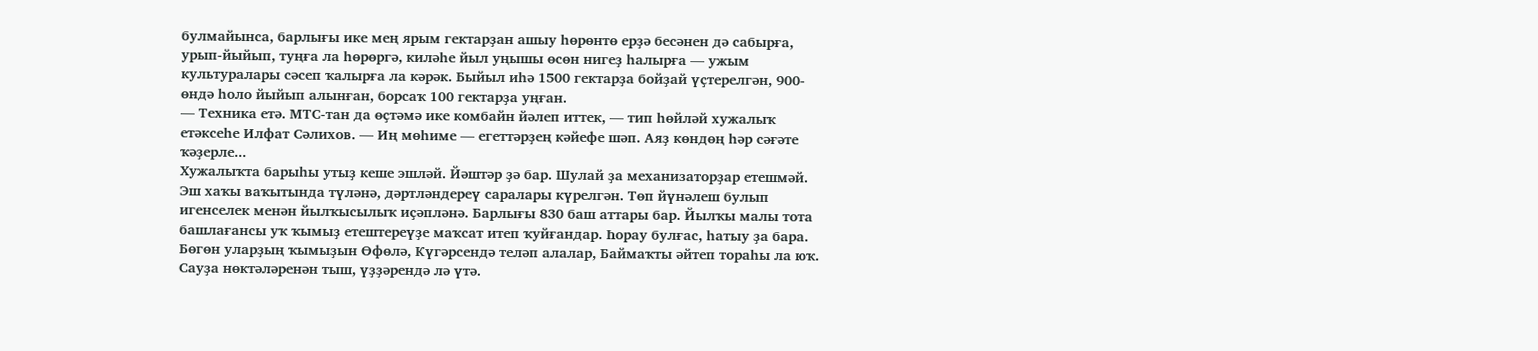булмайынса, барлығы ике мең ярым гектарҙан ашыу һөрөнтө ерҙә бесәнен дә сабырға, урып-йыйып, туңға ла һөрөргә, киләһе йыл уңышы өсөн нигеҙ һалырға — ужым культуралары сәсеп ҡалырға ла кәрәк. Быйыл иһә 1500 гектарҙа бойҙай үҫтерелгән, 900-өндә һоло йыйып алынған, борсаҡ 100 гектарҙа уңған.
— Техника етә. МТС-тан да өҫтәмә ике комбайн йәлеп иттек, — тип һөйләй хужалыҡ етәксеһе Илфат Сәлихов. — Иң мөһиме — егеттәрҙең кәйефе шәп. Аяҙ көндөң һәр сәғәте ҡәҙерле...
Хужалыҡта барыһы утыҙ кеше эшләй. Йәштәр ҙә бар. Шулай ҙа механизаторҙар етешмәй. Эш хаҡы ваҡытында түләнә, дәртләндереү саралары күрелгән. Төп йүнәлеш булып игенселек менән йылҡысылыҡ иҫәпләнә. Барлығы 830 баш аттары бар. Йылҡы малы тота башлағансы уҡ ҡымыҙ етештереүҙе маҡсат итеп ҡуйғандар. Һорау булғас, һатыу ҙа бара. Бөгөн уларҙың ҡымыҙын Өфөлә, Күгәрсендә теләп алалар, Баймаҡты әйтеп тораһы ла юҡ. Сауҙа нөктәләренән тыш, үҙҙәрендә лә үтә.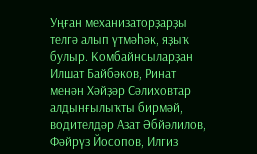Уңған механизаторҙарҙы телгә алып үтмәһәк, яҙыҡ булыр. Комбайнсыларҙан Илшат Байбәков, Ринат менән Хәйҙәр Сәлиховтар алдынғылыҡты бирмәй, водителдәр Азат Әбйәлилов, Фәйрүз Йосопов, Илгиз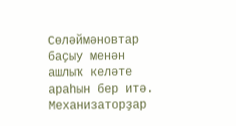Сөләймәновтар баҫыу менән ашлыҡ келәте араһын бер итә. Механизаторҙар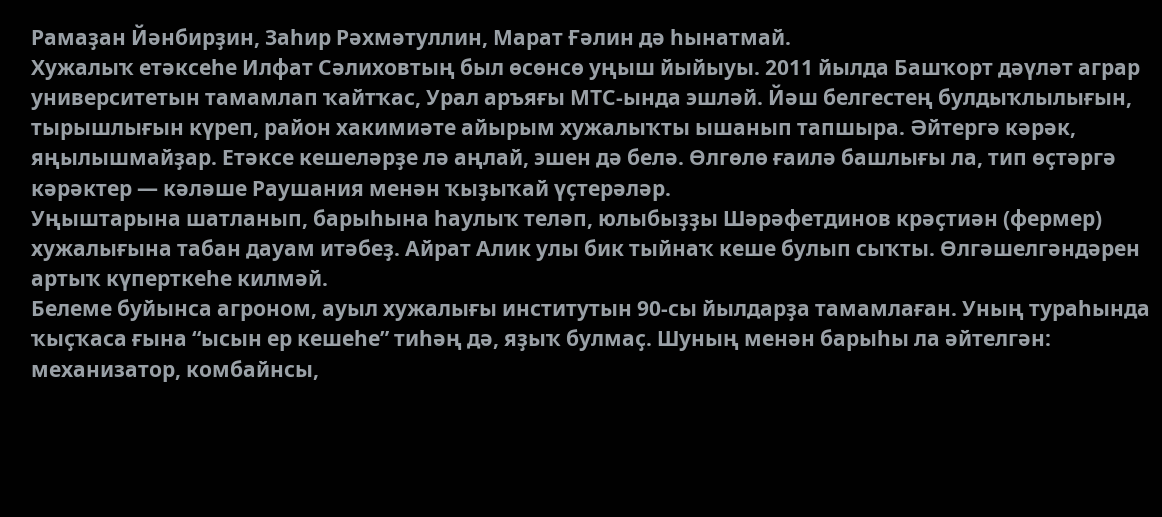Рамаҙан Йәнбирҙин, Заһир Рәхмәтуллин, Марат Ғәлин дә һынатмай.
Хужалыҡ етәксеһе Илфат Сәлиховтың был өсөнсө уңыш йыйыуы. 2011 йылда Башҡорт дәүләт аграр университетын тамамлап ҡайтҡас, Урал аръяғы МТС-ында эшләй. Йәш белгестең булдыҡлылығын, тырышлығын күреп, район хакимиәте айырым хужалыҡты ышанып тапшыра. Әйтергә кәрәк, яңылышмайҙар. Етәксе кешеләрҙе лә аңлай, эшен дә белә. Өлгөлө ғаилә башлығы ла, тип өҫтәргә кәрәктер — кәләше Раушания менән ҡыҙыҡай үҫтерәләр.
Уңыштарына шатланып, барыһына һаулыҡ теләп, юлыбыҙҙы Шәрәфетдинов крәҫтиән (фермер) хужалығына табан дауам итәбеҙ. Айрат Алик улы бик тыйнаҡ кеше булып сыҡты. Өлгәшелгәндәрен артыҡ күперткеһе килмәй.
Белеме буйынса агроном, ауыл хужалығы институтын 90-сы йылдарҙа тамамлаған. Уның тураһында ҡыҫҡаса ғына “ысын ер кешеһе” тиһәң дә, яҙыҡ булмаҫ. Шуның менән барыһы ла әйтелгән: механизатор, комбайнсы,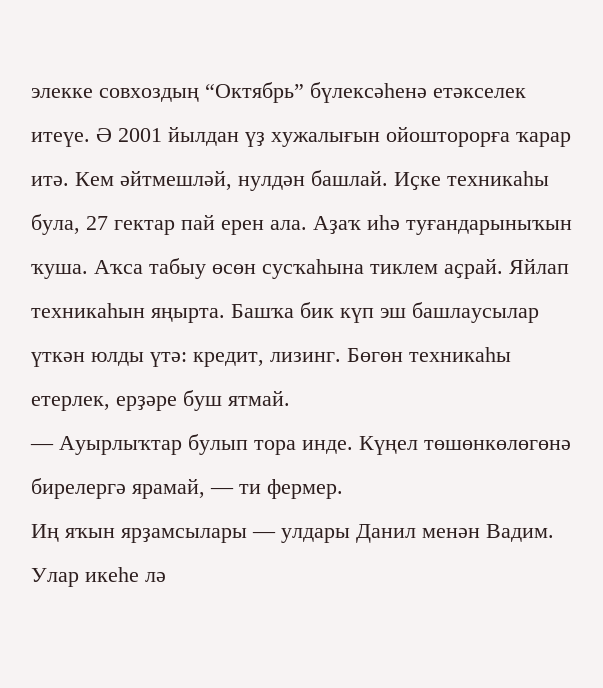элекке совхоздың “Октябрь” бүлексәһенә етәкселек итеүе. Ә 2001 йылдан үҙ хужалығын ойошторорға ҡарар итә. Кем әйтмешләй, нулдән башлай. Иҫке техникаһы була, 27 гектар пай ерен ала. Аҙаҡ иһә туғандарыныҡын ҡуша. Аҡса табыу өсөн сусҡаһына тиклем аҫрай. Яйлап техникаһын яңырта. Башҡа бик күп эш башлаусылар үткән юлды үтә: кредит, лизинг. Бөгөн техникаһы етерлек, ерҙәре буш ятмай.
— Ауырлыҡтар булып тора инде. Күңел төшөнкөлөгөнә бирелергә ярамай, — ти фермер.
Иң яҡын ярҙамсылары — улдары Данил менән Вадим. Улар икеһе лә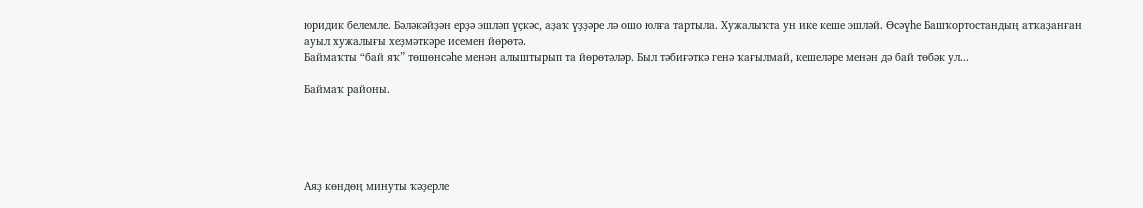юридик белемле. Бәләкәйҙән ерҙә эшләп үҫкәс, аҙаҡ үҙҙәре лә ошо юлға тартыла. Хужалыҡта ун ике кеше эшләй. Өсәүһе Башҡортостандың атҡаҙанған ауыл хужалығы хеҙмәткәре исемен йөрөтә.
Баймаҡты “бай яҡ” төшөнсәһе менән алыштырып та йөрөтәләр. Был тәбиғәткә генә ҡағылмай, кешеләре менән дә бай төбәк ул...

Баймаҡ районы.





Аяҙ көндөң минуты ҡәҙерле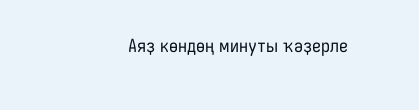Аяҙ көндөң минуты ҡәҙерле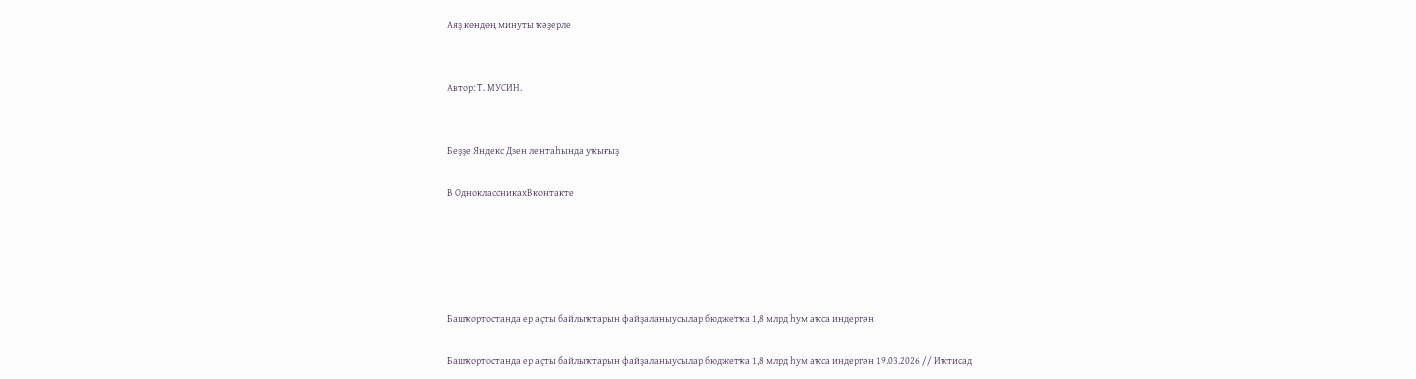Аяҙ көндөң минуты ҡәҙерле


Автор: Т. МУСИН.


Беҙҙе Яндекс Дзен лентаһында уҡығыҙ

В ОдноклассникахВконтакте





Башҡортостанда ер аҫты байлыҡтарын файҙаланыусылар бюджетҡа 1,8 млрд һум аҡса индергән

Башҡортостанда ер аҫты байлыҡтарын файҙаланыусылар бюджетҡа 1,8 млрд һум аҡса индергән 19.03.2026 // Иҡтисад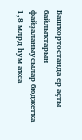Башҡортостанда ер аҫты байлыҡтарын файҙаланыусылар бюджетҡа 1,8 млрд һум аҡса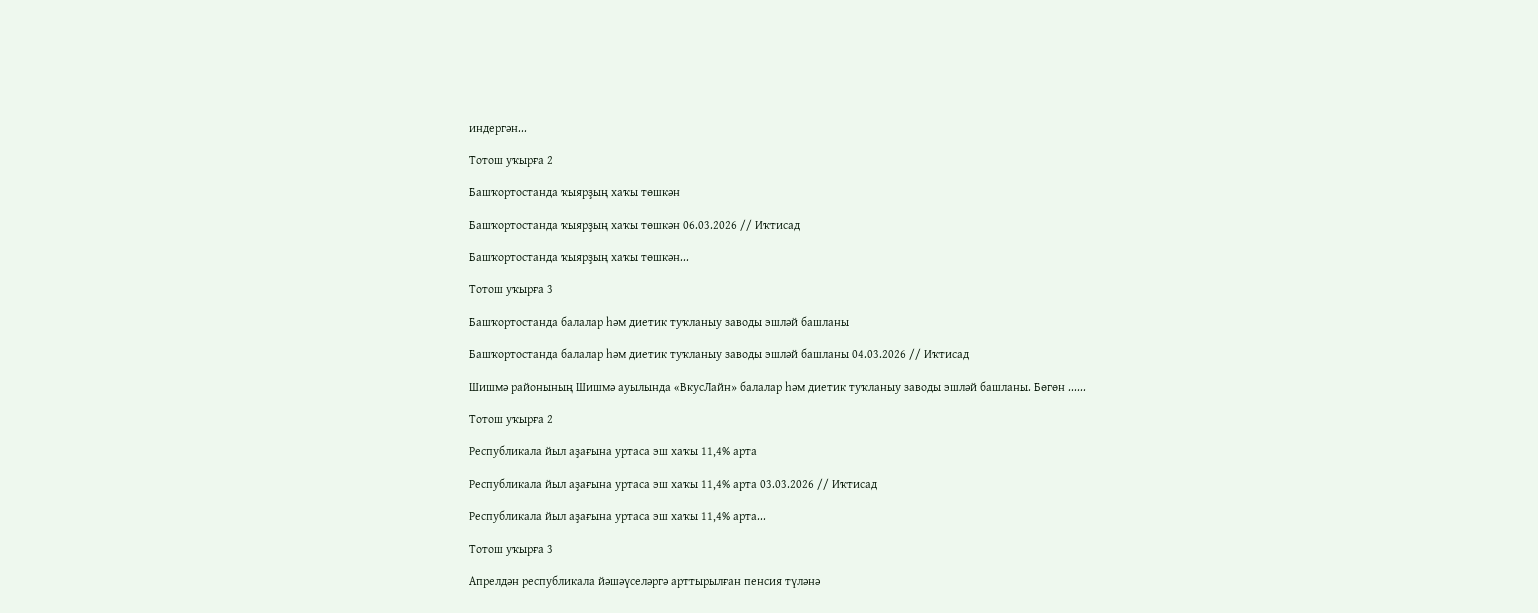индергән...

Тотош уҡырға 2

Башҡортостанда ҡыярҙың хаҡы төшкән

Башҡортостанда ҡыярҙың хаҡы төшкән 06.03.2026 // Иҡтисад

Башҡортостанда ҡыярҙың хаҡы төшкән...

Тотош уҡырға 3

Башҡортостанда балалар һәм диетик туҡланыу заводы эшләй башланы

Башҡортостанда балалар һәм диетик туҡланыу заводы эшләй башланы 04.03.2026 // Иҡтисад

Шишмә районының Шишмә ауылында «ВкусЛайн» балалар һәм диетик туҡланыу заводы эшләй башланы. Бөгөн ......

Тотош уҡырға 2

Республикала йыл аҙағына уртаса эш хаҡы 11,4% арта

Республикала йыл аҙағына уртаса эш хаҡы 11,4% арта 03.03.2026 // Иҡтисад

Республикала йыл аҙағына уртаса эш хаҡы 11,4% арта...

Тотош уҡырға 3

Апрелдән республикала йәшәүселәргә арттырылған пенсия түләнә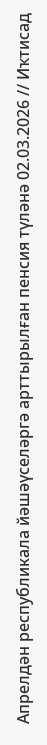Апрелдән республикала йәшәүселәргә арттырылған пенсия түләнә 02.03.2026 // Иҡтисад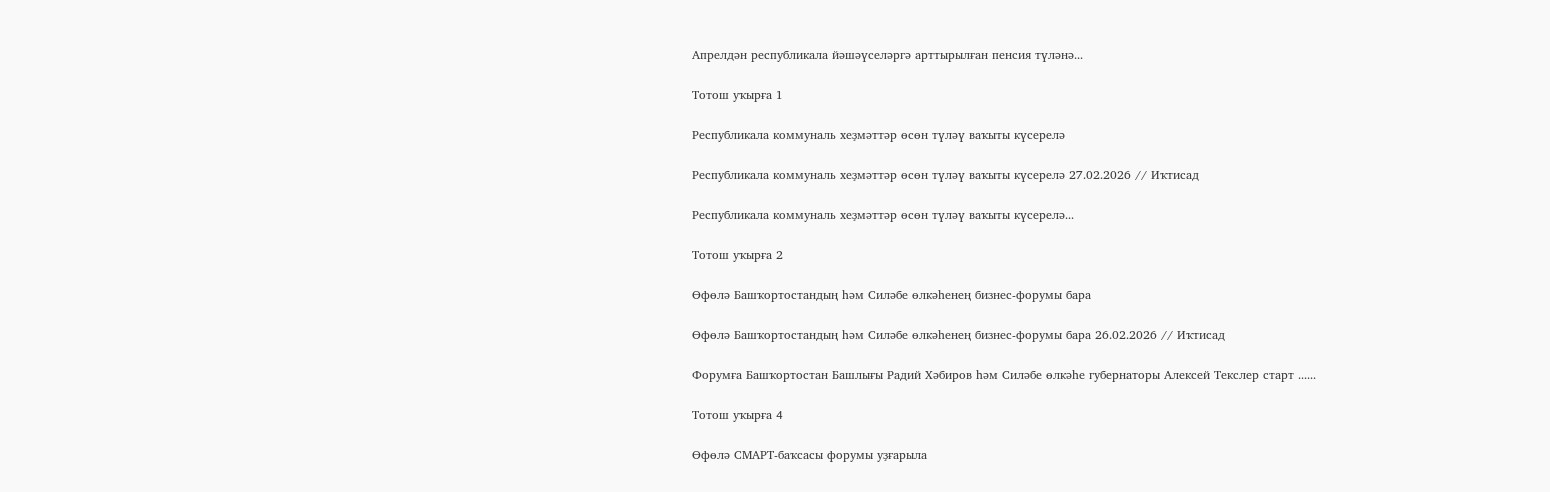Апрелдән республикала йәшәүселәргә арттырылған пенсия түләнә...

Тотош уҡырға 1

Республикала коммуналь хеҙмәттәр өсөн түләү ваҡыты күсерелә

Республикала коммуналь хеҙмәттәр өсөн түләү ваҡыты күсерелә 27.02.2026 // Иҡтисад

Республикала коммуналь хеҙмәттәр өсөн түләү ваҡыты күсерелә...

Тотош уҡырға 2

Өфөлә Башҡортостандың һәм Силәбе өлкәһенең бизнес-форумы бара

Өфөлә Башҡортостандың һәм Силәбе өлкәһенең бизнес-форумы бара 26.02.2026 // Иҡтисад

Форумға Башҡортостан Башлығы Радий Хәбиров һәм Силәбе өлкәһе губернаторы Алексей Текслер старт ......

Тотош уҡырға 4

Өфөлә СМАРТ-баҡсасы форумы уҙғарыла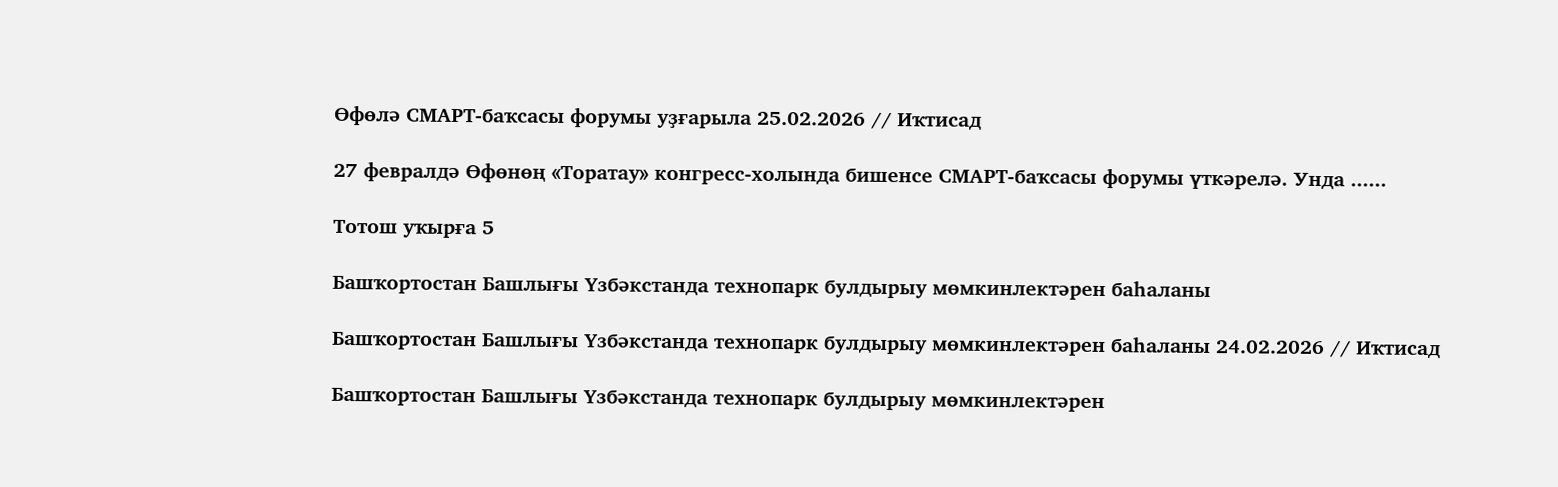Өфөлә СМАРТ-баҡсасы форумы уҙғарыла 25.02.2026 // Иҡтисад

27 февралдә Өфөнөң «Торатау» конгресс-холында бишенсе СМАРТ-баҡсасы форумы үткәрелә. Унда ......

Тотош уҡырға 5

Башҡортостан Башлығы Үзбәкстанда технопарк булдырыу мөмкинлектәрен баһаланы

Башҡортостан Башлығы Үзбәкстанда технопарк булдырыу мөмкинлектәрен баһаланы 24.02.2026 // Иҡтисад

Башҡортостан Башлығы Үзбәкстанда технопарк булдырыу мөмкинлектәрен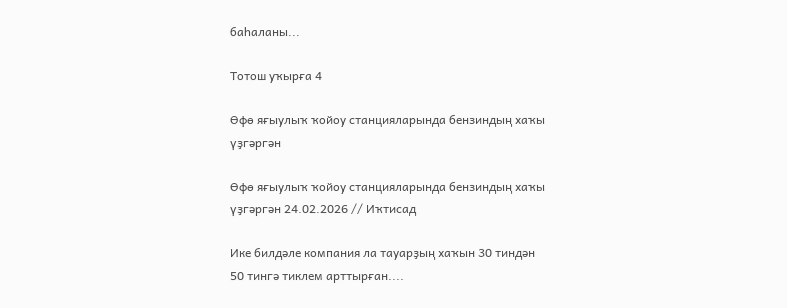баһаланы...

Тотош уҡырға 4

Өфө яғыулыҡ ҡойоу станцияларында бензиндың хаҡы үҙгәргән

Өфө яғыулыҡ ҡойоу станцияларында бензиндың хаҡы үҙгәргән 24.02.2026 // Иҡтисад

Ике билдәле компания ла тауарҙың хаҡын 30 тиндән 50 тингә тиклем арттырған....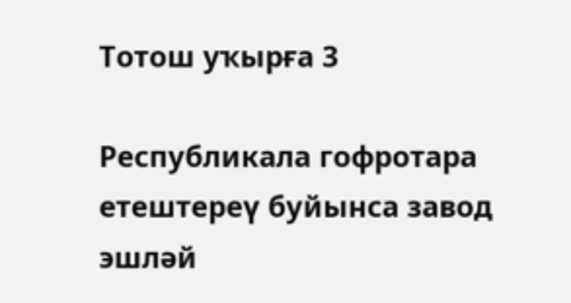Тотош уҡырға 3

Республикала гофротара етештереү буйынса завод эшләй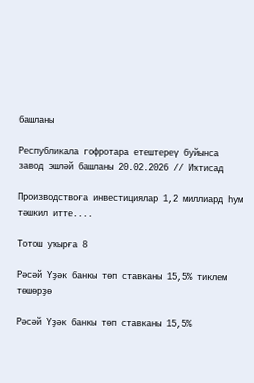башланы

Республикала гофротара етештереү буйынса завод эшләй башланы 20.02.2026 // Иҡтисад

Производствоға инвестициялар 1,2 миллиард һум тәшкил итте....

Тотош уҡырға 8

Рәсәй Үҙәк банкы төп ставканы 15,5% тиклем төшөрҙө

Рәсәй Үҙәк банкы төп ставканы 15,5%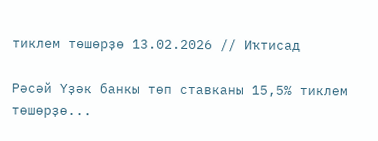тиклем төшөрҙө 13.02.2026 // Иҡтисад

Рәсәй Үҙәк банкы төп ставканы 15,5% тиклем төшөрҙө...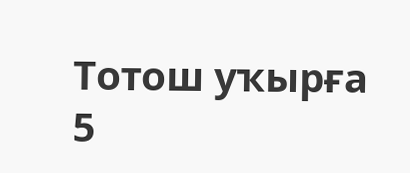Тотош уҡырға 5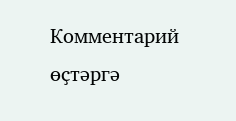Комментарий өҫтәргә